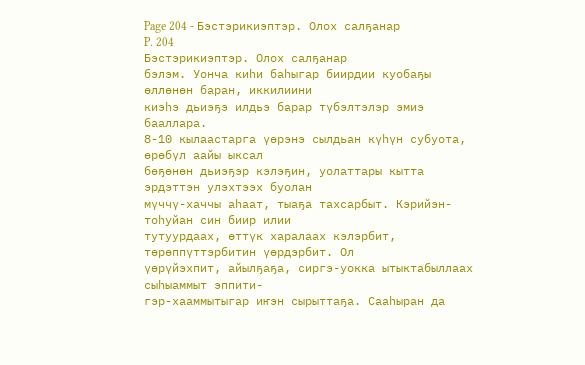Page 204 - Бэстэрикиэптэр. Олох салҕанар
P. 204
Бэстэрикиэптэр. Олох салҕанар
бэлэм. Уонча киһи баһыгар биирдии куобаҕы өллөнөн баран, иккилиини
киэһэ дьиэҕэ илдьэ барар түбэлтэлэр эмиэ бааллара.
8-10 кылаастарга үөрэнэ сылдьан күһүн субуота, өрөбүл аайы ыксал
бөҕөнөн дьиэҕэр кэлэҕин, уолаттары кытта эрдэттэн улэхтээх буолан
мүччү-хаччы аһаат, тыаҕа тахсарбыт. Кэрийэн-тоһуйан син биир илии
тутуурдаах, өттүк харалаах кэлэрбит, төрөппүттэрбитин үөрдэрбит. Ол
үөрүйэхпит, айылҕаҕа, сиргэ-уокка ытыктабыллаах сыһыаммыт эппити-
гэр-хааммытыгар иҥэн сырыттаҕа. Сааһыран да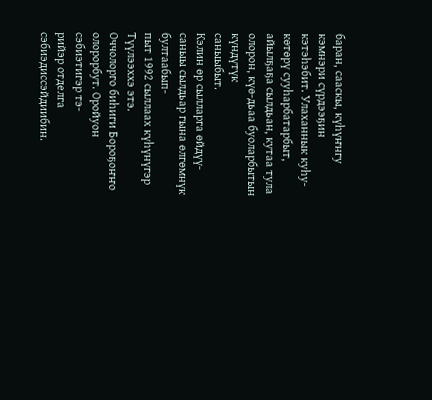баран, сааскы, күһүҥнгу
кэмнэри сүрдээҕин кэтэһэбит. Улаханнык куһу-көтөрү сууһарбатарбыт,
айылҕаҕа сылдьан, кутаа тула олорон, күө-дьаа буоларбытын күндүтүк
саныыбыт.
Кэлин өр сылларга өйдүү-саныы сылдьар гына өлгөмнүк бултаабып-
пыт 1992 сыллаах күһүнүгэр Түүлээххэ этэ.
Оччолорго биһиги Бороҕоҥҥо олорорбут. Оройуон сэбиэтигэр тэ-
рийэр отделга сэбиэдиссэйдиибин.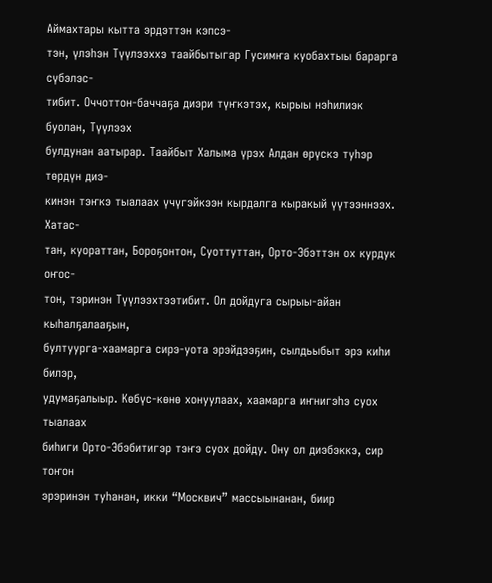Аймахтары кытта эрдэттэн кэпсэ-
тэн, үлэһэн Түүлээххэ таайбытыгар Гусимҥа куобахтыы барарга сүбэлэс-
тибит. Оччоттон-баччаҕа диэри түҥкэтэх, кырыы нэһилиэк буолан, Түүлээх
булдунан аатырар. Таайбыт Халыма үрэх Алдан өрүскэ туһэр төрдүн диэ-
кинэн тэҥкэ тыалаах үчүгэйкээн кырдалга кыракый үүтээннээх. Хатас-
тан, куораттан, Бороҕонтон, Суоттуттан, Орто-Эбэттэн ох курдук оҥос-
тон, тэринэн Түүлээхтээтибит. Ол дойдуга сырыы-айан кыһалҕалааҕын,
бултуурга-хаамарга сирэ-уота эрэйдээҕин, сылдьыбыт эрэ киһи билэр,
удумаҕалыыр. Көбүс-көнө хонуулаах, хаамарга иҥнигэһэ суох тыалаах
биһиги Орто-Эбэбитигэр тэҥэ суох дойду. Ону ол диэбэккэ, сир тоҥон
эрэринэн туһанан, икки “Москвич” массыынанан, биир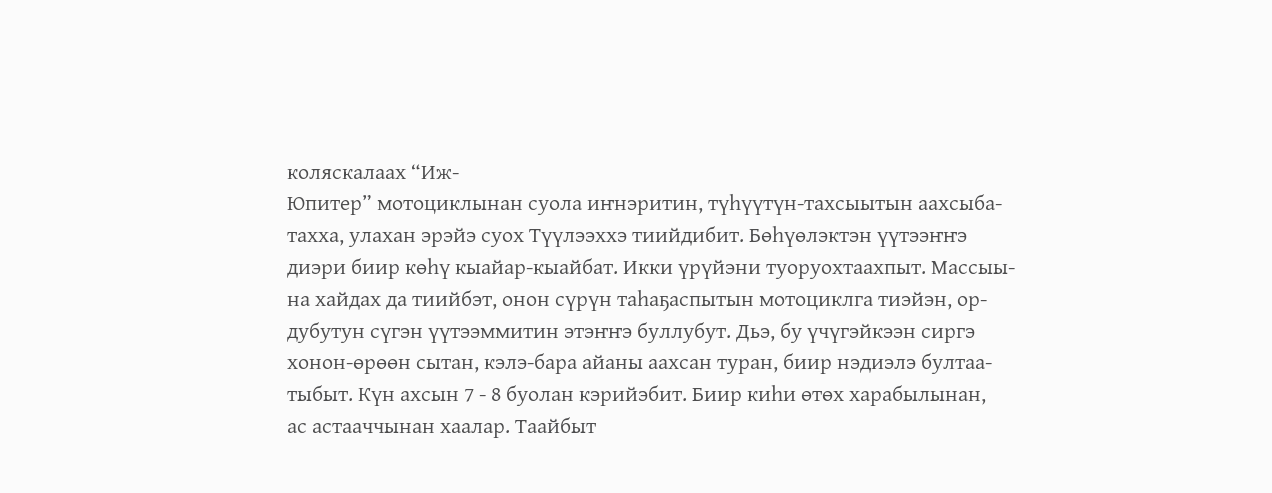коляскалаах “Иж-
Юпитер” мотоциклынан суола иҥнэритин, түһүүтүн-тахсыытын аахсыба-
тахха, улахан эрэйэ суох Түүлээххэ тиийдибит. Бөһүөлэктэн үүтээҥҥэ
диэри биир көһү кыайар-кыайбат. Икки үрүйэни туоруохтаахпыт. Массыы-
на хайдах да тиийбэт, онон сүрүн таһаҕаспытын мотоциклга тиэйэн, ор-
дубутун сүгэн үүтээммитин этэҥҥэ буллубут. Дьэ, бу үчүгэйкээн сиргэ
хонон-өрөөн сытан, кэлэ-бара айаны аахсан туран, биир нэдиэлэ бултаа-
тыбыт. Күн ахсын 7 - 8 буолан кэрийэбит. Биир киһи өтөх харабылынан,
ас астааччынан хаалар. Таайбыт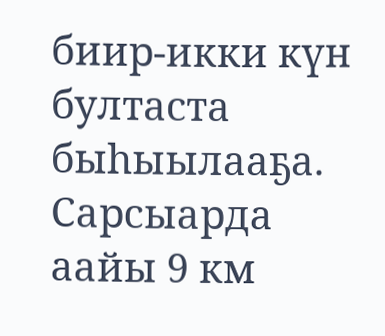биир-икки күн бултаста быһыылааҕа.
Сарсыарда аайы 9 км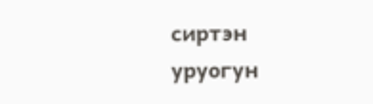сиртэн уруогун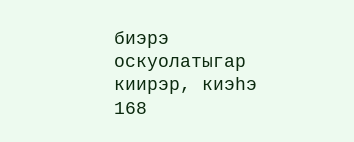биэрэ оскуолатыгар киирэр, киэһэ
168